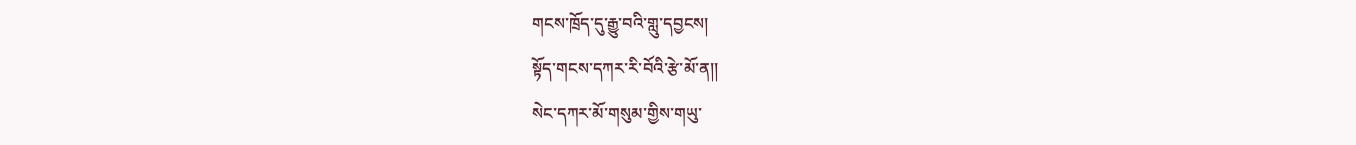གངས་ཁྲོད་དུ་རྒྱུ་བའི་གླུ་དབྱངས།
སྟོད་གངས་དཀར་རི་བོའི་རྩེ་མོ་ན།།
སེང་དཀར་མོ་གསུམ་གྱིས་གཡུ་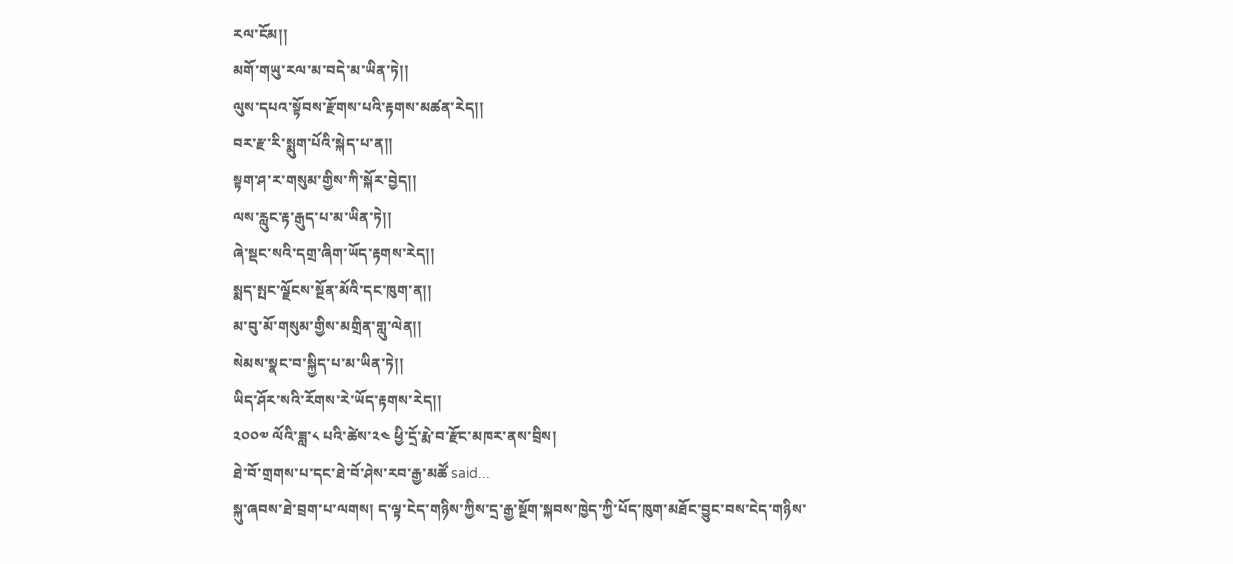རལ་ངོམ།།
མགོ་གཡུ་རལ་མ་བདེ་མ་ཡིན་ཏེ།།
ལུས་དཔའ་སྟོབས་རྫོགས་པའི་རྟགས་མཚན་རེད།།
བར་རྫ་རི་སྨུག་པོའི་སྐེད་པ་ན།།
སྟག་ཤ་ར་གསུམ་གྱིས་ཀི་སྐོར་བྱེད།།
ལས་རླུང་རྟ་རྒུད་པ་མ་ཡིན་ཏེ།།
ཞེ་སྡང་སའི་དགྲ་ཞིག་ཡོད་རྟགས་རེད།།
སྨད་སྤང་ལྗོངས་སྔོན་མོའི་དང་ཁུག་ན།།
མ་བུ་མོ་གསུམ་གྱིས་མགྲིན་གླུ་ལེན།།
སེམས་སྣང་བ་སྐྱིད་པ་མ་ཡིན་ཏེ།།
ཡིད་ཤོར་སའི་རོགས་རེ་ཡོད་རྟགས་རེད།།
༢༠༠༧ ལོའི་ཟླ་༨ པའི་ཚེས་༢༤ ཕྱི་དྲོ་རྨེ་བ་རྫོང་མཁར་ནས་བྲིས།
ཐེ་བོ་གྲགས་པ་དང་ཐེ་བོ་ཤེས་རབ་རྒྱ་མཚོ said...
སྐུ་ཞབས་ཐེ་བྲག་པ་ལགས། ད་ལྟ་ངེད་གཉིས་ཀྱིས་དྲ་རྒྱ་སྔོག་སྐབས་ཁྱེད་ཀྱི་པོད་ཁུག་མཐོང་བྱུང་བས་ངེད་གཉིས་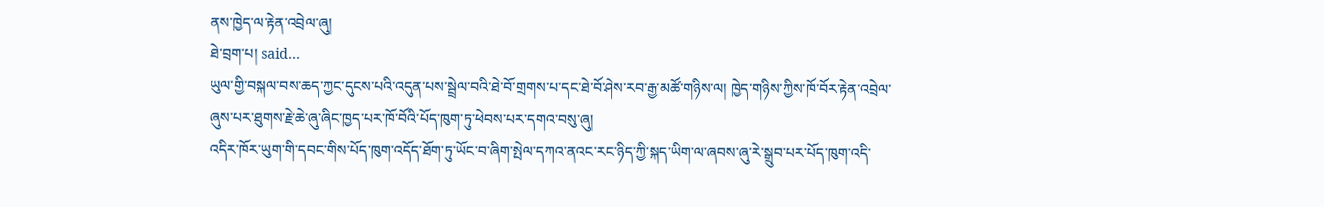ནས་ཁྱེད་ལ་རྟེན་འབྲེལ་ཞུ།
ཐེ་བྲག་པ། said...
ཡུལ་གྱི་བསྐལ་བས་ཆད་ཀྱང་དུངས་པའི་འདུན་པས་སྦྲེལ་བའི་ཐེ་བོ་གྲགས་པ་དང་ཐེ་བོ་ཤེས་རབ་རྒྱ་མཚོ་གཉིས་ལ། ཁྱེད་གཉིས་ཀྱིས་ཁོ་བོར་རྟེན་འབྲེལ་ཞུས་པར་ཐུགས་རྗེ་ཆེ་ཞུ་ཞིང་ཁྱད་པར་ཁོ་བོའི་པོད་ཁུག་ཏུ་ཕེབས་པར་དགའ་བསུ་ཞུ།
འདིར་ཁོར་ཡུག་གི་དབང་གིས་པོད་ཁུག་འདོད་ཐོག་ཏུ་ཡོང་བ་ཞིག་སྤེལ་དཀའ་ནའང་རང་ཉིད་ཀྱི་སྐད་ཡིག་ལ་ཞབས་ཞུ་རེ་སྒྲུབ་པར་པོད་ཁུག་འདི་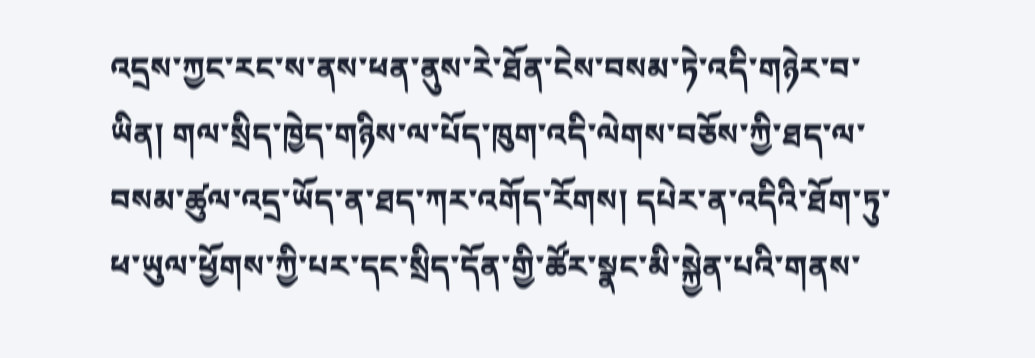འདྲས་ཀྱང་རང་ས་ནས་ཕན་ནུས་རེ་ཐོན་ངེས་བསམ་ཏེ་འདི་གཉེར་བ་ཡིན། གལ་སྲིད་ཁྱེད་གཉིས་ལ་པོད་ཁུག་འདི་ལེགས་བཅོས་ཀྱི་ཐད་ལ་བསམ་ཚུལ་འདྲ་ཡོད་ན་ཐད་ཀར་འགོད་རོགས། དཔེར་ན་འདིའི་ཐོག་ཏུ་ཕ་ཡུལ་ཕྱོགས་ཀྱི་པར་དང་སྲིད་དོན་གྱི་ཚོར་སྣང་མི་སྐྱེན་པའི་གནས་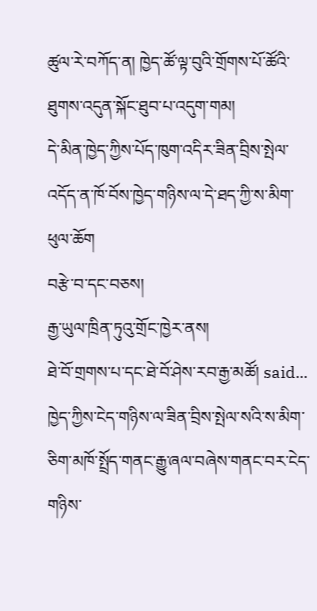ཚུལ་རེ་བཀོད་ན། ཁྱེད་ཚོ་ལྟ་བུའི་གྲོགས་པོ་ཚོའི་ཐུགས་འདུན་སྐོང་ཐུབ་པ་འདུག་གམ།
དེ་མིན་ཁྱེད་ཀྱིས་པོད་ཁུག་འདིར་ཟིན་བྲིས་སྤེལ་འདོད་ན་ཁོ་བོས་ཁྱེད་གཉིས་ལ་དེ་ཐད་ཀྱི་ས་མིག་ཕུལ་ཆོག
བརྩེ་བ་དང་བཅས།
རྒྱ་ཡུལ་ཁྲིན་ཏུའུ་གྲོང་ཁྱེར་ནས།
ཐེ་བོ་གྲགས་པ་དང་ཐེ་བོ་ཤེས་རབ་རྒྱ་མཚོ། said...
ཁྱེད་ཀྱིས་ངེད་གཉིས་ལ་ཟིན་བྲིས་སྤེལ་སའི་ས་མིག་ཅིག་མཁོ་སྤྲོད་གནང་རྒྱུ་ཞལ་བཞེས་གནང་བར་ངེད་གཉིས་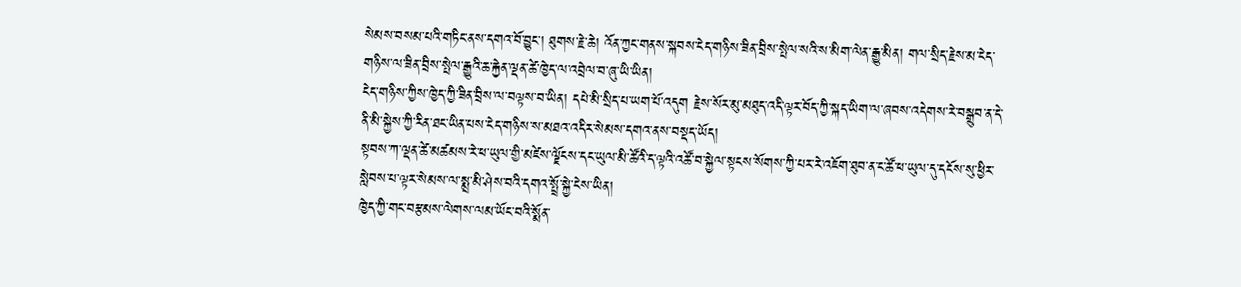སེམས་བསམ་པའི་གཏིང་ནས་དགའ་བོ་བྱུང་། ཐུགས་རྗེ་ཆེ། འོན་ཀྱང་གནས་སྐབས་ངེད་གཉིས་ཟིན་བྲིས་སྤེལ་སའི་ས་མིག་ལེན་རྒྱུ་མིན། གལ་སྲིད་རྗེས་མ་ངེད་གཉིས་ལ་ཟིན་བྲིས་སྤེལ་རྒྱུའི་ཆ་རྐྱེན་ལྡན་ཚེ་ཁྱེད་ལ་འབྲེལ་བ་ཞུ་ཡི་ཡིན།
ངེད་གཉིས་ཀྱིས་ཁྱེད་ཀྱི་ཟིན་བྲིས་ལ་བལྟས་བ་ཡིན། དཔེ་མི་སྲིད་པ་ཡག་པོ་འདུག རྗེས་སོར་མུ་མཐུད་འདི་ལྟར་བོད་ཀྱི་སྐད་ཡིག་ལ་ཞབས་འདེགས་རེ་བསྒྲུབ་ན་དེ་ནི་མི་སྐྱེས་ཀྱི་རིན་ཐང་ཡིན་པས་ངེད་གཉིས་ས་མཐའ་འདིར་སེམས་དགའ་ནས་བསྡད་ཡོད།
སྟབས་ཀ་ལྡན་ཚེ་མཚམས་རེ་ཕ་ཡུལ་གྱི་མཛེས་ལྗོངས་དང་ཡུལ་མི་ཚོའི་ད་ལྟའི་འཚོ་བ་སྐྱེལ་སྟངས་སོགས་ཀྱི་པར་རེ་འཇོག་ཐུབ་ན་ང་ཚོ་ཕ་ཡུལ་དུ་དངོས་སུ་ཕྱིར་སླེབས་པ་ལྟར་སེམས་ལ་སྨྲ་མི་ཤེས་བའི་དགའ་སྤྲོ་སྐྱེ་ངེས་ཡིན།
ཁྱེད་ཀྱི་གང་བརྩམས་ལེགས་ལམ་ཡོང་བའི་སྨོན་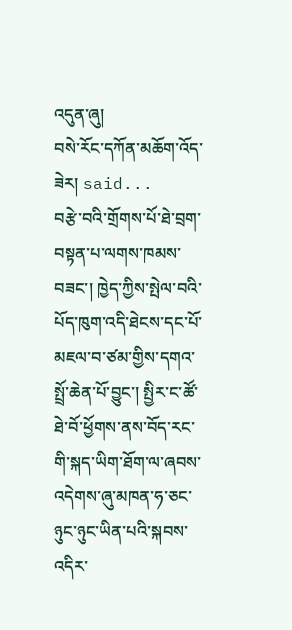འདུན་ཞུ།
བསེ་རོང་དཀོན་མཆོག་འོད་ཟེར། said...
བརྩེ་བའི་གྲོགས་པོ་ཐེ་བྲག་བསྟན་པ་ལགས་ཁམས་བཟང་། ཁྱེད་ཀྱིས་སྤེལ་བའི་པོད་ཁུག་འདི་ཐེངས་དང་པོ་མཇལ་བ་ཙམ་གྱིས་དགའ་སྤྲོ་ཆེན་པོ་བྱུང་། སྤྱིར་ང་ཚོ་ཐེ་བོ་ཕྱོགས་ནས་བོད་རང་གི་སྐད་ཡིག་ཐོག་ལ་ཞབས་འདེགས་ཞུ་མཁན་ཧ་ཅང་ཉུང་ཉུང་ཡིན་པའི་སྐབས་འདིར་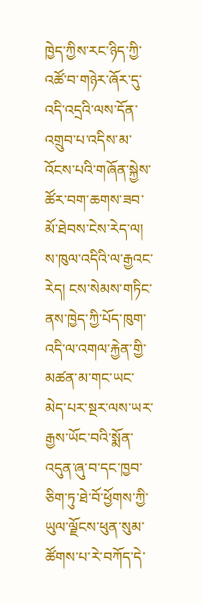ཁྱེད་ཀྱིས་རང་ཉིད་ཀྱི་འཚོ་བ་གཉེར་ཞོར་དུ་འདི་འདྲའི་ལས་དོན་འགྲུབ་པ་འདིས་མ་འོངས་པའི་གཞོན་སྐྱེས་ཚོར་བག་ཆགས་ཟབ་མོ་ཐེབས་ངེས་རེད་ལ། ས་ཁུལ་འདིའི་ལ་རྒྱའང་རེད། ངས་སེམས་གཏིང་ནས་ཁྱེད་ཀྱི་པོད་ཁུག་འདི་ལ་འགལ་རྐྱེན་གྱི་མཚན་མ་གང་ཡང་མེད་པར་སྔར་ལས་ཡར་རྒྱས་ཡོང་བའི་སྨོན་འདུན་ཞུ་བ་དང་ཁྱབ་ཅིག་ཏུ་ཐེ་བོ་ཕྱོགས་ཀྱི་ཡུལ་ལྗོངས་ཕུན་སུམ་ཚོགས་པ་རེ་བཀོད་དེ་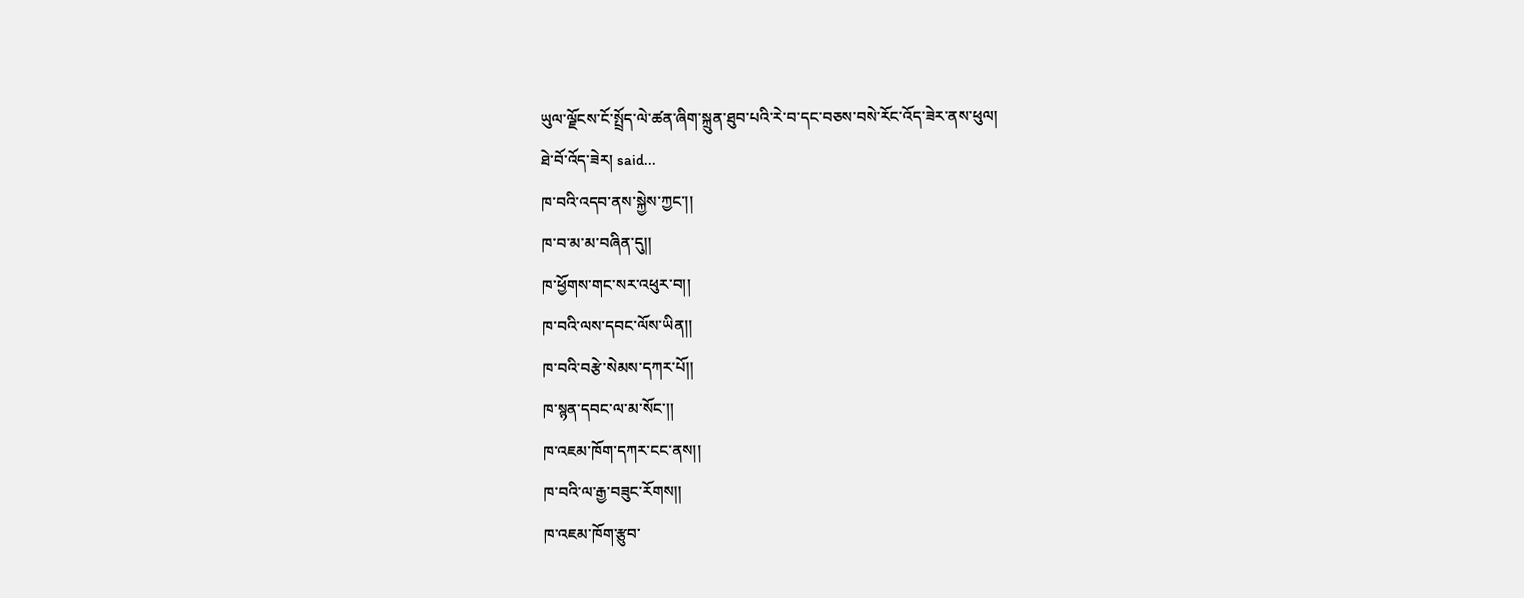ཡུལ་ལྗོངས་ངོ་སྤྲོད་ལེ་ཚན་ཞིག་སྐྲུན་ཐུབ་པའི་རེ་བ་དང་བཅས་བསེ་རོང་འོད་ཟེར་ནས་ཕུལ།
ཐེ་བོ་འོད་ཟེར། said...
ཁ་བའི་འདབ་ནས་སྐྱེས་ཀྱང་།།
ཁ་བ་མ་མ་བཞིན་དུ།།
ཁ་ཕྱོགས་གང་སར་འཕུར་བ།།
ཁ་བའི་ལས་དབང་ལོས་ཡིན།།
ཁ་བའི་བརྩེ་སེམས་དཀར་པོ།།
ཁ་སྙན་དབང་ལ་མ་སོང་།།
ཁ་འཇམ་ཁོག་དཀར་ངང་ནས།།
ཁ་བའི་ལ་རྒྱ་བཟུང་རོགས།།
ཁ་འཇམ་ཁོག་རྩུབ་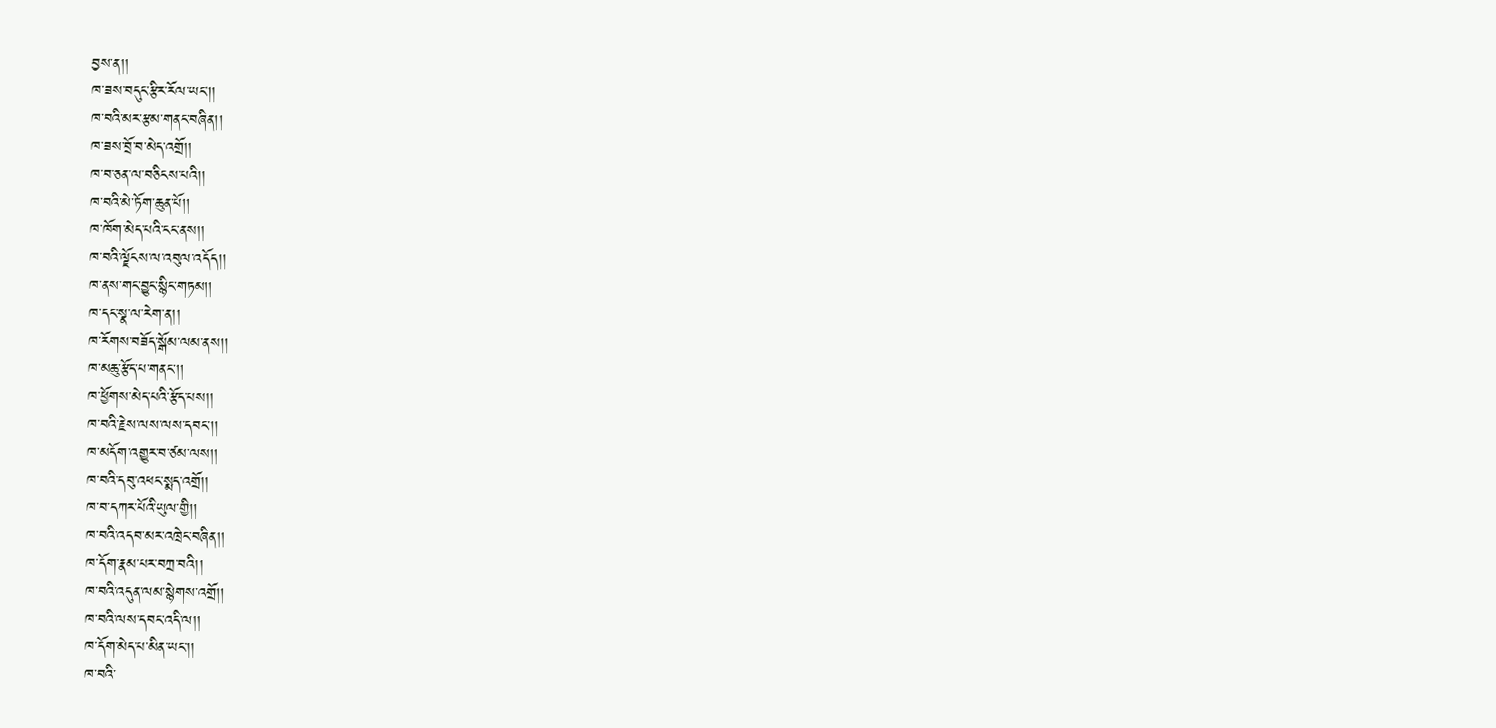བྱས་ན།།
ཁ་ཟས་བདུང་རྩིར་རོལ་ཡང།།
ཁ་བའི་མར་རྩམ་གནང་བཞིན།།
ཁ་ཟས་བྲོ་བ་མེད་འགྲོ།།
ཁ་བ་ཅན་ལ་བཅིངས་པའི།།
ཁ་བའི་མེ་ཏོག་ཆུན་པོ།།
ཁ་ཁོག་མེད་པའི་ངང་ནས།།
ཁ་བའི་ལྗོངས་ལ་འབུལ་འདོད།།
ཁ་ནས་གང་བྱུང་སྙིང་གཏམ།།
ཁ་དང་སྣ་ལ་རེག་ན།།
ཁ་རོགས་བཟོད་སྒོམ་ལམ་ནས།།
ཁ་མཆུ་རྩོད་པ་གནང་།།
ཁ་ཕྱོགས་མེད་པའི་རྩོད་པས།།
ཁ་བའི་རྗེས་ལས་ལས་དབང་།།
ཁ་མདོག་འགྱུར་བ་ཙམ་ལས།།
ཁ་བའི་དབུ་འཕང་སྨད་འགྲོ།།
ཁ་བ་དཀར་པོའི་ཡུལ་གྱི།།
ཁ་བའི་འདབ་མར་འཁྲེང་བཞིན།།
ཁ་དོག་རྣམ་པར་བཀྲ་བའི།།
ཁ་བའི་འདུན་ལམ་སྙེགས་འགྲོ།།
ཁ་བའི་ལས་དབང་འདི་ལ།།
ཁ་དོག་མེད་པ་མིན་ཡང་།།
ཁ་བའི་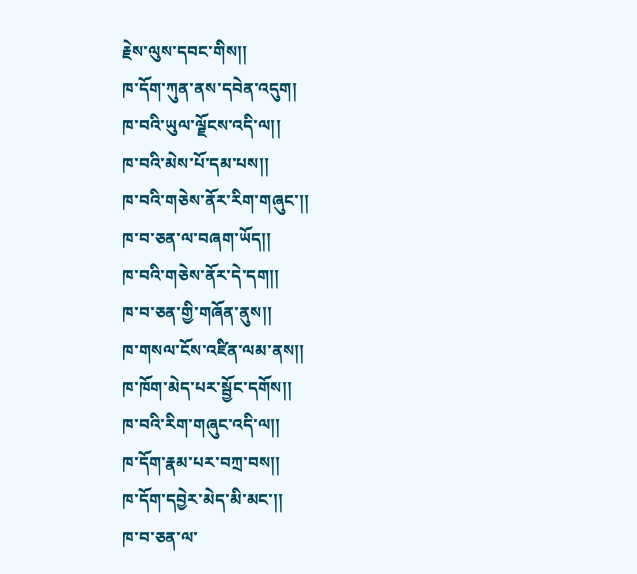རྗེས་ལུས་དབང་གིས།།
ཁ་དོག་ཀུན་ནས་དབེན་འདུག།
ཁ་བའི་ཡུལ་ལྗོངས་འདི་ལ།།
ཁ་བའི་མེས་པོ་དམ་པས།།
ཁ་བའི་གཅེས་ནོར་རིག་གཞུང་།།
ཁ་བ་ཅན་ལ་བཞག་ཡོད།།
ཁ་བའི་གཅེས་ནོར་དེ་དག།།
ཁ་བ་ཅན་གྱི་གཞོན་ནུས།།
ཁ་གསལ་ངོས་འཛིན་ལམ་ནས།།
ཁ་ཁོག་མེད་པར་སྦྱོང་དགོས།།
ཁ་བའི་རིག་གཞུང་འདི་ལ།།
ཁ་དོག་རྣམ་པར་བཀྲ་བས།།
ཁ་དོག་དབྱེར་མེད་མི་མང་།།
ཁ་བ་ཅན་ལ་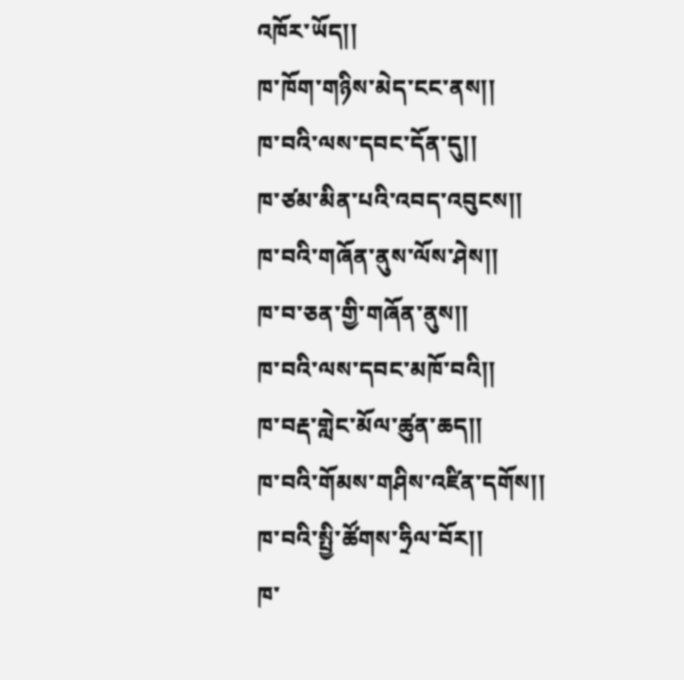འཁོར་ཡོད།།
ཁ་ཁོག་གཉིས་མེད་ངང་ནས།།
ཁ་བའི་ལས་དབང་དོན་དུ།།
ཁ་ཙམ་མིན་པའི་འབད་འབུངས།།
ཁ་བའི་གཞོན་ནུས་ལོས་ཤེས།།
ཁ་བ་ཅན་གྱི་གཞོན་ནུས།།
ཁ་བའི་ལས་དབང་མཁོ་བའི།།
ཁ་བརྡ་གླེང་མོལ་ཚུན་ཆད།།
ཁ་བའི་གོམས་གཤིས་འཛིན་དགོས།།
ཁ་བའི་སྤྱི་ཚོགས་ཧྲིལ་བོར།།
ཁ་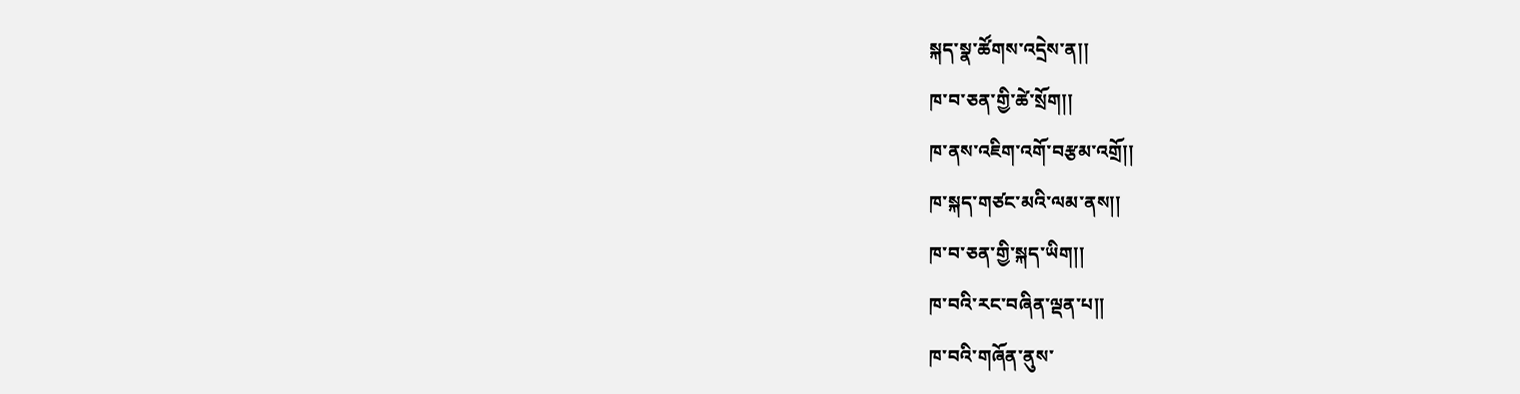སྐད་སྣ་ཚོགས་འདྲེས་ན།།
ཁ་བ་ཅན་གྱི་ཚེ་སྲོག།།
ཁ་ནས་འཇིག་འགོ་བརྩམ་འགྲོ།།
ཁ་སྐད་གཙང་མའི་ལམ་ནས།།
ཁ་བ་ཅན་གྱི་སྐད་ཡིག།།
ཁ་བའི་རང་བཞིན་ལྡན་པ།།
ཁ་བའི་གཞོན་ནུས་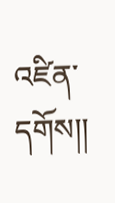འཛིན་དགོས།།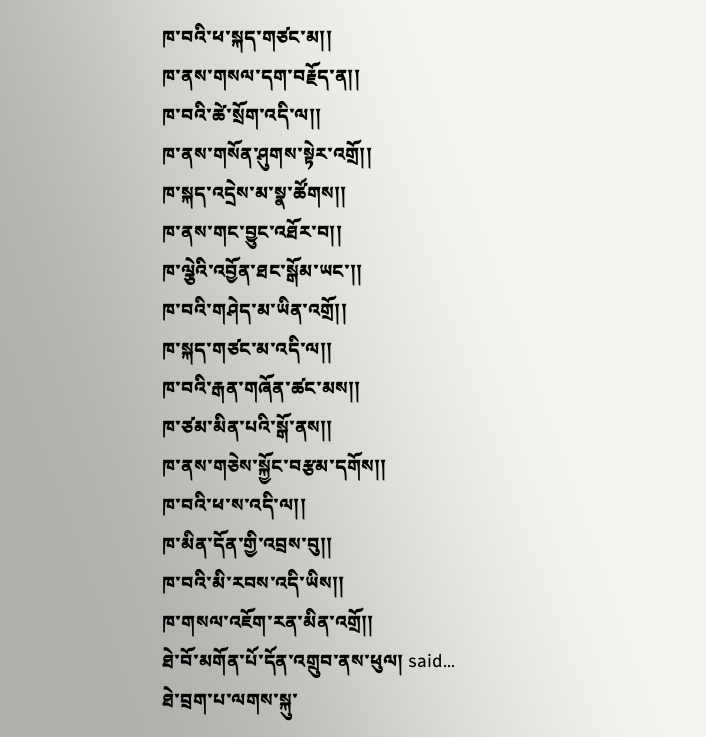ཁ་བའི་ཕ་སྐད་གཙང་མ།།
ཁ་ནས་གསལ་དག་བརྗོད་ན།།
ཁ་བའི་ཚེ་སྲོག་འདི་ལ།།
ཁ་ནས་གསོན་ཤུགས་སྟེར་འགྲོ།།
ཁ་སྐད་འདྲེས་མ་སྣ་ཚོགས།།
ཁ་ནས་གང་བྱུང་འཐོར་བ།།
ཁ་ལྕེའི་འབྱོན་ཐང་སྒོམ་ཡང་།།
ཁ་བའི་གཤེད་མ་ཡིན་འགྲོ།།
ཁ་སྐད་གཙང་མ་འདི་ལ།།
ཁ་བའི་རྒན་གཞོན་ཚང་མས།།
ཁ་ཙམ་མིན་པའི་སྒོ་ནས།།
ཁ་ནས་གཅེས་སྐྱོང་བརྩམ་དགོས།།
ཁ་བའི་ཕ་ས་འདི་ལ།།
ཁ་མིན་དོན་གྱི་འབྲས་བུ།།
ཁ་བའི་མི་རབས་འདི་ཡིས།།
ཁ་གསལ་འཇོག་རན་མིན་འགྲོ།།
ཐེ་བོ་མགོན་པོ་དོན་འགྲུབ་ནས་ཕུལ། said...
ཐེ་བྲག་པ་ལགས་སྐུ་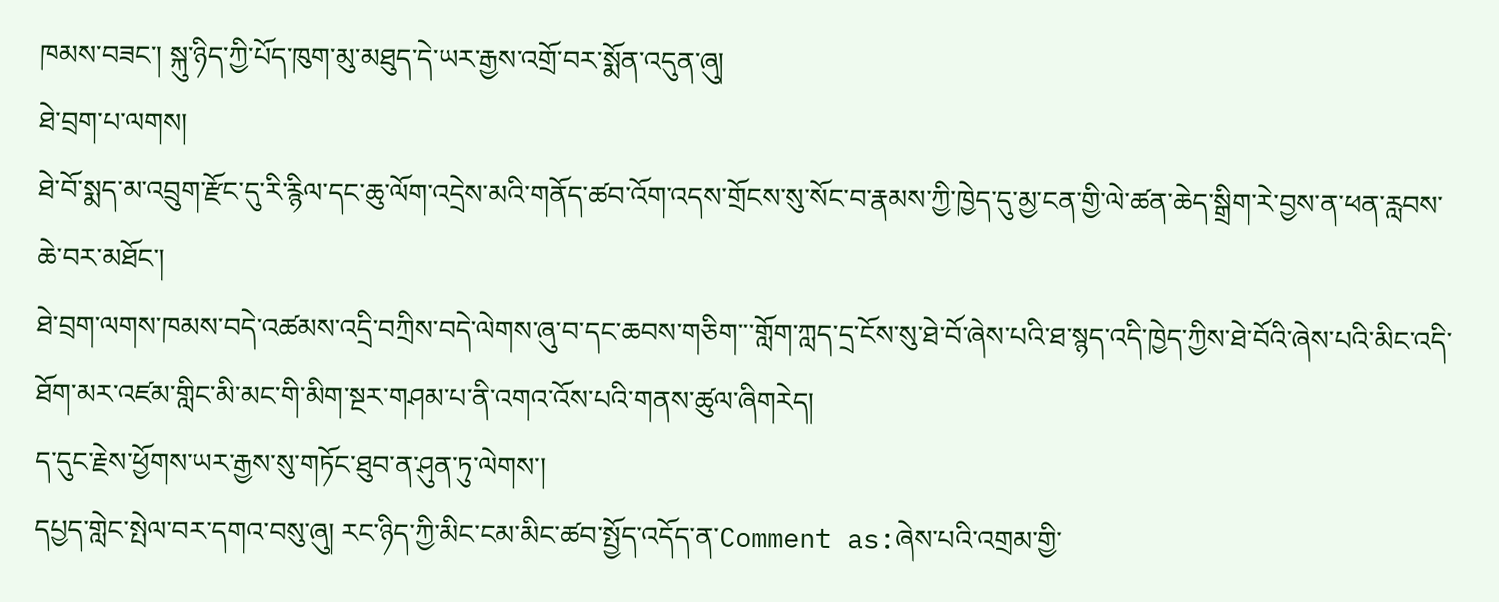ཁམས་བཟང་། སྐུ་ཉིད་ཀྱི་པོད་ཁུག་མུ་མཐུད་དེ་ཡར་རྒྱས་འགྲོ་བར་སྨོན་འདུན་ཞུ།
ཐེ་བྲག་པ་ལགས།
ཐེ་བོ་སྨད་མ་འབྲུག་རྫོང་དུ་རི་རྙིལ་དང་ཆུ་ལོག་འདྲེས་མའི་གནོད་ཚབ་འོག་འདས་གྲོངས་སུ་སོང་བ་རྣམས་ཀྱི་ཁྱེད་དུ་མྱ་ངན་གྱི་ལེ་ཚན་ཆེད་སྒྲིག་རེ་བྱས་ན་ཕན་རླབས་ཆེ་བར་མཐོང་།
ཐེ་བྲག་ལགས་ཁམས་བདེ་འཚམས་འདྲི་བཀྲིས་བདེ་ལེགས་ཞུ་བ་དང་ཆབས་གཅིག་་་གློག་ཀླད་དྲ་ངོས་སུ་ཐེ་བོ་ཞེས་པའི་ཐ་སྙད་འདི་ཁྱེད་ཀྱིས་ཐེ་བོའི་ཞེས་པའི་མིང་འདི་ཐོག་མར་འཛམ་གླིང་མི་མང་གི་མིག་སྔར་གཤམ་པ་ནི་འགའ་འོས་པའི་གནས་ཚུལ་ཞིགརེད།
ད་དུང་རྗེས་ཕྱོགས་ཡར་རྒྱས་སུ་གཏོང་ཐུབ་ན་ཤུན་ཏུ་ལེགས་།
དཔྱད་གླེང་སྤེལ་བར་དགའ་བསུ་ཞུ། རང་ཉིད་ཀྱི་མིང་ངམ་མིང་ཚབ་སྤྱོད་འདོད་ན་Comment as:ཞེས་པའི་འགྲམ་གྱི་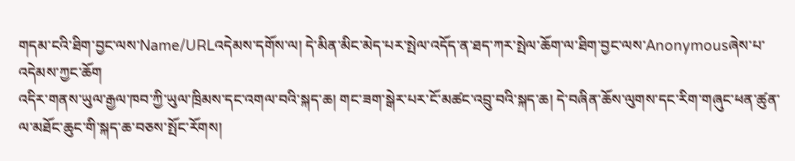གདམ་ངའི་ཐིག་བྱང་ལས་Name/URLའདེམས་དགོས་ལ། དེ་མིན་མིང་མེད་པར་སྤེལ་འདོད་ན་ཐད་ཀར་སྤེལ་ཆོག་ལ་ཐིག་བྱང་ལས་Anonymousཞེས་པ་འདེམས་ཀྱང་ཆོག
འདིར་གནས་ཡུལ་རྒྱལ་ཁབ་ཀྱི་ཡུལ་ཁྲིམས་དང་འགལ་བའི་སྐད་ཆ། གང་ཟག་སྒེར་པར་ངོ་མཚང་འབྲུ་བའི་སྐད་ཆ། དེ་བཞིན་ཆོས་ལུགས་དང་རིག་གཞུང་ཕན་ཚུན་ལ་མཐོང་ཆུང་གི་སྐད་ཆ་བཅས་སྤོང་རོགས།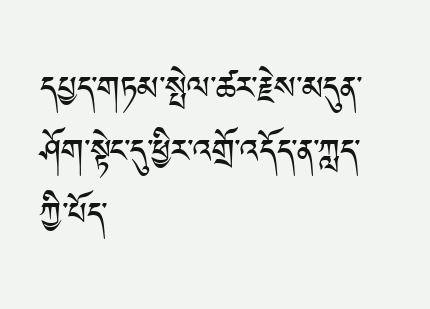དཔྱད་གཏམ་སྤེལ་ཚར་རྗེས་མདུན་ཤོག་སྟེང་དུ་ཕྱིར་འགྲོ་འདོད་ན་ཀླད་ཀྱི་པོད་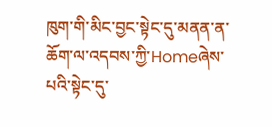ཁུག་གི་མིང་བྱང་སྟེང་དུ་མནན་ན་ཆོག་ལ་འདབས་ཀྱི་Homeཞེས་པའི་སྟེང་དུ་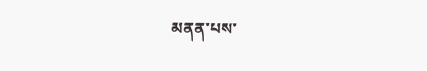མནན་པས་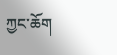ཀྱང་ཆོག